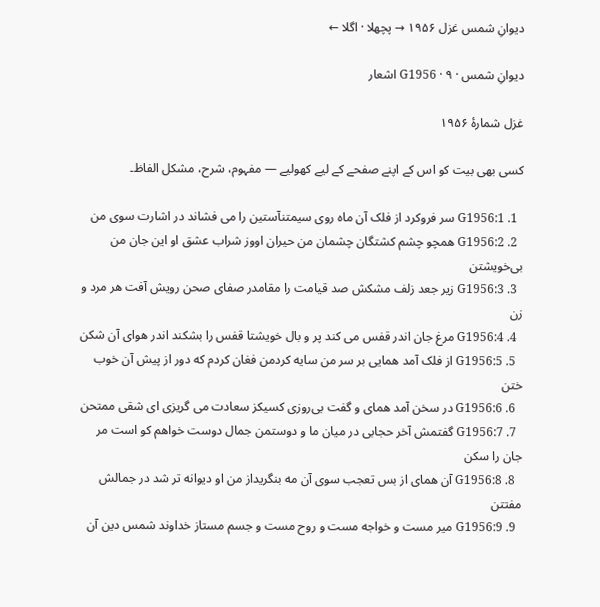دیوانِ شمس غزل ۱۹۵۶ → پچھلا · اگلا ←

دیوانِ شمس · G1956 · ۹ اشعار

غزل شمارهٔ ۱۹۵۶

کسی بھی بیت کو اس کے اپنے صفحے کے لیے کھولیے — مفہوم، شرح، مشکل الفاظ۔

  1. G1956:1 سر فروکرد از فلک آن ماه روی سیمتنآستین را می فشاند در اشارت سوی من
  2. G1956:2 همچو چشم کشتگان چشمان من حیران اووز شراب عشق او این جان من بی‌خویشتن
  3. G1956:3 زیر جعد زلف مشکش صد قیامت را مقامدر صفای صحن رویش آفت هر مرد و زن
  4. G1956:4 مرغ جان اندر قفس می کند پر و بال خویشتا قفس را بشکند اندر هوای آن شکن
  5. G1956:5 از فلک آمد همایی بر سر من سایه کردمن فغان کردم که دور از پیش آن خوب ختن
  6. G1956:6 در سخن آمد همای و گفت بی‌روزی کسیکز سعادت می گریزی ای شقی ممتحن
  7. G1956:7 گفتمش آخر حجابی در میان ما و دوستمن جمال دوست خواهم کو است مر جان را سکن
  8. G1956:8 آن همای از بس تعجب سوی آن مه بنگریداز من او دیوانه تر شد در جمالش مفتتن
  9. G1956:9 میر مست و خواجه مست و روح مست و جسم مستاز خداوند شمس دین آن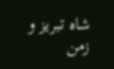شاه تبریز و زمن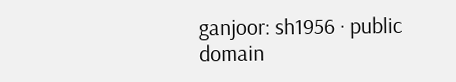ganjoor: sh1956 · public domain